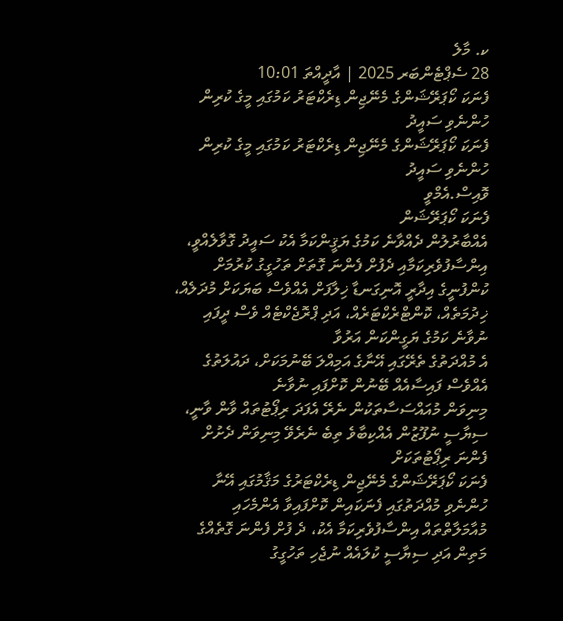ކ. މާލެ
28 ސެޕްޓެންބަރ 2025 | އާދީއްތަ 10:01
ފެނަކަ ކޯޕަރޭޝަންގެ މެނޭޖިން ޑިރެކްޓަރު ކަމުގައި މީގެ ކުރިން ހުންނެވި ސައީދު
ފެނަކަ ކޯޕަރޭޝަންގެ މެނޭޖިން ޑިރެކްޓަރު ކަމުގައި މީގެ ކުރިން ހުންނެވި ސައީދު
ވޮއިސް.އެމްވީ
ފެނަކަ ކޯޕަރޭޝަން
އެއްބާރުލުން ދެއްވާނެ ކަމުގެ ޔަޤީންކަމާ އެކު ސައީދު ގޮވާލެއްވީ، އިންސާފުވެރިކަމާއި ދެފުށް ފެންނަ ގޮތަށް ތަހުގީގު ކުރުމަށް
ކުންފުނީގެ އިދާރީ އޮނިގަނޑާ ޚިލާފަށް އެއްވެސް ބަޔަކަށް މުދަލެއް، ޚިދުމަތެއް، ކޮންޓްރެކްޓަރެއް، އަދި ޕްރޮޖެކްޓެއް ވެސް ދީފައި ނުވާނެ ކަމުގެ ޔަގީންކަން އަރުވާ
އެ މުއްދަތުގެ ތެރޭގައި އޭނާގެ އަމިއްލަ ބޭނުމަކަށް، ދައުލަތުގެ އެއްވެސް ފައިސާއެއް ބޭނުން ކޮށްފައި ނުވާނެ
މިނިވަން މުއައްސަސާތަކުން ނެރޭ އެފަދަ ރިޕޯޓުތައް ވާން ވާނީ، ސިޔާސީ ނުފޫޒުން އެއްކިބާވެ ތިބެ ނެރެވޭ މިނިވަން ދެށުށް ފެންނަ ރިޕޯޓުތަކަށް
ފެނަކަ ކޯޕަރޭޝަންގެ މެނޭޖިން ޑިރެކްޓަރުގެ މަޤާމުގައި އޭނާ ހުންނެވި މުއްދަތުގައި ފެނަކައިން ކޮށްފައިވާ އެންމެހައި މުއާމަލާތްތައް އިންސާފުވެރިކަމާ އެކު، ދެ ފުށް ފެންނަ ގޮތެއްގެ މަތިން އަދި ސިޔާސީ ކުލައެއް ނުޖެހި ތަހުގީގު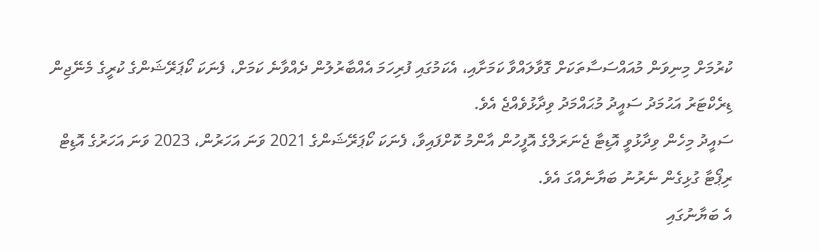ކުރުމަށް މިނިވަން މުއައްސަސާތަކަށް ގޮވާލައްވާ ކަމަށާއި، އެކަމުގައި ފުރިހަމަ އެއްބާރުލުން ދެއްވާނެ ކަމަށް، ފެނަކަ ކޯޕަރޭޝަންގެ ކުރީގެ މެނޭޖިން ޑިރެކްޓަރު އަޙުމަދު ސައީދު މުޙައްމަދު ވިދާޅުވެއްޖެ އެވެ.
ސައީދު މިހެން ވިދާޅުވީ އޮޑިޓާ ޖެނަރަލްގެ އޮފީހުން އާންމު ކޮށްފައިވާ، ފެނަކަ ކޯޕަރޭޝަންގެ 2021 ވަނަ އަހަރުން، 2023 ވަނަ އަހަރުގެ އޮޑިޓް ރިޕޯޓާ ގުޅިގެން ނެރުނު ބަޔާނެއްގަ އެވެ.
އެ ބަޔާނުގައި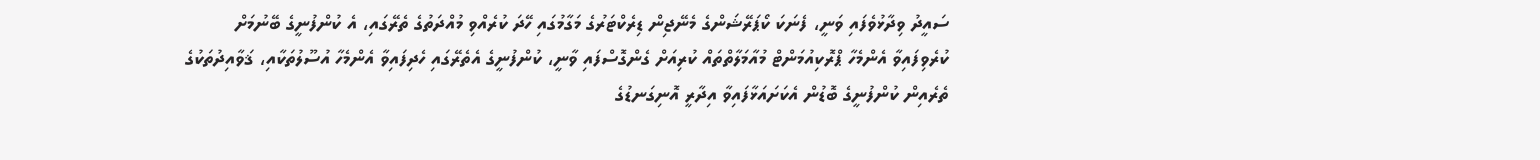ސައީދު ވިދާޅުވެފައި ވަނީ، ފެނަކަ ކޯޕަރޭޝަންގެ މެނޭޖިން ޑިރެކްޓަރުގެ މަގާމުގައި ހޭދަ ކުރެއްވި މުއްދަތުގެ ތެރޭގައި، އެ ކުންފުނީގެ ބޭނުމަށް ކުރެވިފައިވާ އެންމެހާ ޕްރޮކިއުމަންޓް މުއާމަލާތްތައް ކުރިއަށް ގެންގޮސްފައި ވާނީ، ކުންފުނީގެ އެތެރޭގައި ހެދިފައިވާ އެންމެހާ އުސޫލުތަކާއި، ޤަވާއިދުތަކުގެ ތެރެއިން ކުންފުނީގެ ބޮޑުން އެކަށައަޅާފައިވާ އިދާރީ އޮނިގަނޑުގެ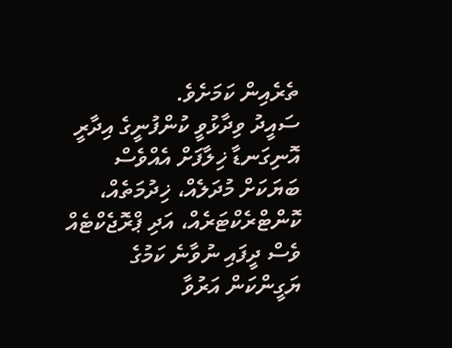ތެރެއިން ކަމަށެވެ.
ސައީދު ވިދާޅުވީ ކުންފުނީގެ އިދާރީ އޮނިގަނޑާ ޚިލާފަށް އެއްވެސް ބަޔަކަށް މުދަލެއް، ޚިދުމަތެއް، ކޮންޓްރެކްޓަރެއް، އަދި ޕްރޮޖެކްޓެއް ވެސް ދީފައި ނުވާނެ ކަމުގެ ޔަގީންކަން އަރުވާ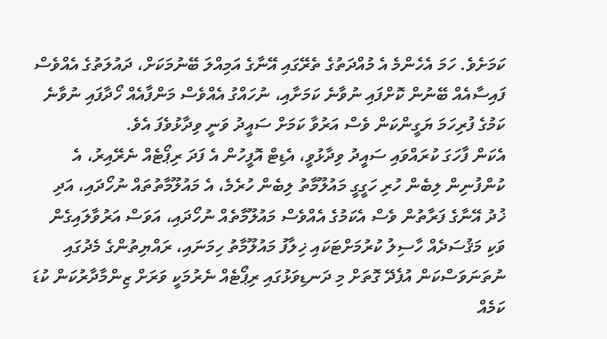ކަމަށެވެ. ހަމަ އެހެންމެ އެ މުއްދަތުގެ ތެރޭގައި އޭނާގެ އަމިއްލަ ބޭނުމަކަށް، ދައުލަތުގެ އެއްވެސް ފައިސާއެއް ބޭނުން ކޮށްފައި ނުވާނެ ކަމަށާއި، ނުހައްގު އެއްވެސް މަންފާއެއް ހޯދާފައި ނުވާނެ ކަމުގެ ފުރިހަމަ ޔަގީންކަން ވެސް އަރުވާ ކަމަށް ސައީދު ވަނީ ވިދާޅުވެފަ އެވެ.
އެކަން ފާހަގަ ކުރައްވައި ސައީދު ވިދާޅުވީ، އެޑިޓް އޮފީހުން އެ ފަދަ ރިޕޯޓެއް ނެރޭއިރު، އެ ކުންފުނިން ލިބެން ހުރި ހަގީގީ މައުލޫމާތު ލިބެން ހުރެމެ، އެ މައުލޫމާތުތައް ނުހޯދައި، އަދި ޚުދު އޭނާގެ ފަރާތުން ވެސް އެކަމުގެ އެއްވެސް މައުލޫމާތެއް ނުހޯދައި، އަވަސް އަރުވާލައިގެން ވަކި މަޤުސަދެއް ހާސިލު ކުރުމަށްޓަކައި ޚިލާފު މައުލޫމާތު ހިމަނައި، ރައްޔިތުންގެ މެދުގައި ނުތަނަވަސްކަން އުފެދޭ ގޮތަށް މި ދަނޑިވަޅުގައި ރިޕޯޓެއް ނެރުމަކީ ވަރަށް ޒިންމާދާރުކަން ކުޑަ ކަމެއް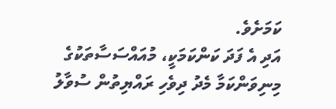ކަމަށެވެ.
އަދި އެ ފަދަ ކަންކަމަކީ، މުއައްސަސާތަކުގެ މިނިވަންކަމާ މެދު ދިވެހި ރައްޔިތުން ސުވާލު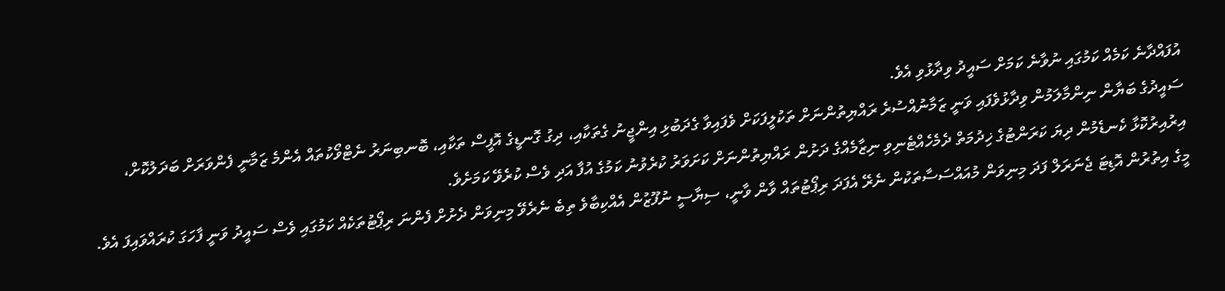އުފައްދާނެ ކަމެއް ކަމުގައި ނުވާނެ ކަމަށް ސައީދު ވިދާޅުވި އެވެ.
ސައީދުގެ ބަޔާން ނިންމާލަމުން ވިދާޅުވެފައި ވަނީ ޒަމާނުއްސުރެ ރައްޔިތުންނަށް ތަކުލީފަކަށް ވެފައިވާ ގެދަބުޅި އިންޖީނު ގެތަކާއި، ދިގު ގޮނޑީގެ އޮފީސް ތަކާއި، ބޮނބިނަރު ނެޓްވޯކުތައް އެންމެ ޒަމާނީ ފެންވަރަށް ބަދަލުކޮށް، އިރުއިރުކޮޅާ ކެނޑެމުން ދިޔަ ކަރަންޓުގެ ޚިދުމަތް ދެމެހެއްޓެނިވި ނިޒާމެއްގެ ދަށުން ރައްޔިތުންނަށް ކަށަވަރު ކުރެވުނު ކަމުގެ އުފާ އަދި ވެސް ކުރެވޭ ކަމަށެވެ.
މީގެ އިތުރުން އޮޑިޓަ ޖެނަރަލް ފަދަ މިނިވަން މުއައްސަސާތަކުން ނެރޭ އެފަދަ ރިޕޯޓުތައް ވާން ވާނީ، ސިޔާސީ ނުފޫޒުން އެއްކިބާވެ ތިބެ ނެރެވޭ މިނިވަން ދެށުށް ފެންނަ ރިޕޯޓުތަކެއް ކަމުގައި ވެސް ސައީދު ވަނީ ފާހަގަ ކުރައްވައިފަ އެވެ.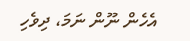އެހެން ނޫން ނަމަ، ދިވެހި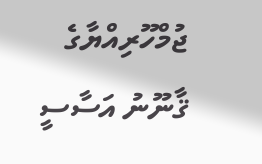ޖުމްހޫރިއްޔާގެ ޤާނޫނު އަސާސީ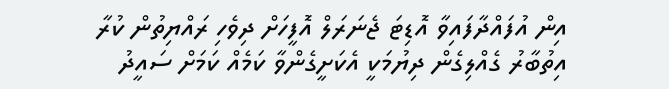އިން އުފައްދާފައިވާ އޮޑިޓަ ޖެނަރަލް އޮފީހަށް ދިވެހި ރައްޔިތުން ކުރާ އިތުބާރު ގެއްލިގެން ދިޔުމަކީ އެކަށީގެންވާ ކަމެއް ކަމަށް ސައީދު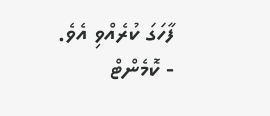ފާހަގަ ކުރެއްވި އެވެ.
- ކޮމެންޓް